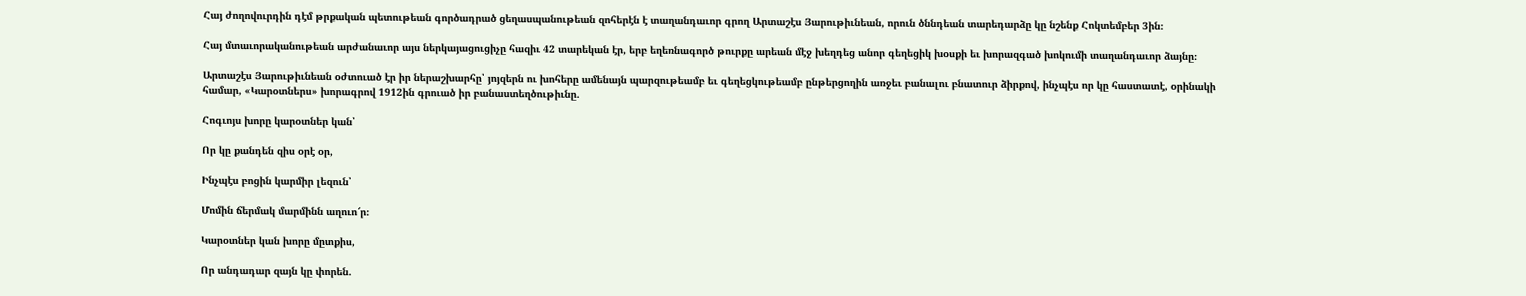Հայ ժողովուրդին դէմ թրքական պետութեան գործադրած ցեղասպանութեան զոհերէն է տաղանդաւոր գրող Արտաշէս Յարութիւնեան, որուն ծննդեան տարեդարձը կը նշենք Հոկտեմբեր 3ին։

Հայ մտաւորականութեան արժանաւոր այս ներկայացուցիչը հազիւ 42 տարեկան էր, երբ եղեռնագործ թուրքը արեան մէջ խեղդեց անոր գեղեցիկ խօսքի եւ խորազգած խոկումի տաղանդաւոր ձայնը։

Արտաշէս Յարութիւնեան օժտուած էր իր ներաշխարհը՝ յոյզերն ու խոհերը ամենայն պարզութեամբ եւ գեղեցկութեամբ ընթերցողին առջեւ բանալու բնատուր ձիրքով, ինչպէս որ կը հաստատէ, օրինակի համար, «Կարօտներս» խորագրով 1912ին գրուած իր բանաստեղծութիւնը.

Հոգւոյս խորը կարօտներ կան՝

Որ կը քանդեն զիս օրէ օր,

Ինչպէս բոցին կարմիր լեզուն՝

Մոմին ճերմակ մարմինն աղուո՜ր։

Կարօտներ կան խորը մըտքիս,

Որ անդադար զայն կը փորեն.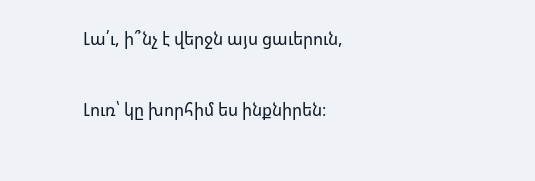Լա՛ւ, ի՞նչ է վերջն այս ցաւերուն,

Լուռ՝ կը խորհիմ ես ինքնիրեն։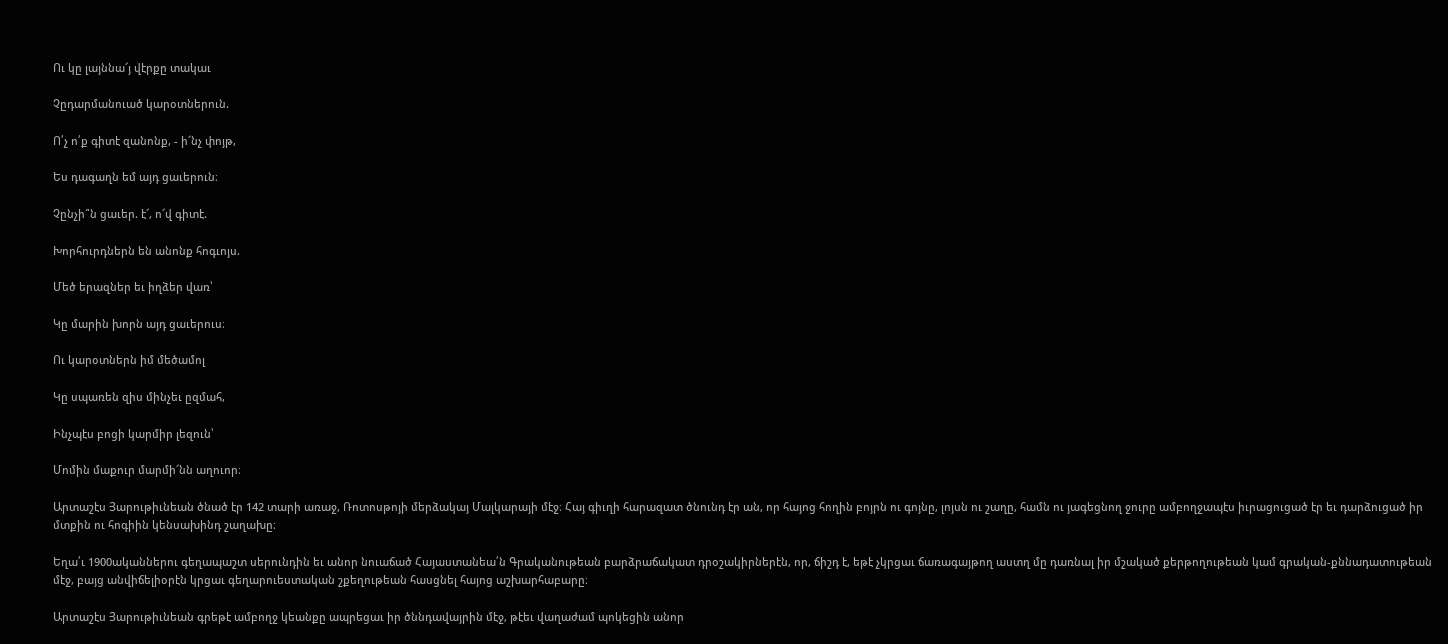Ու կը լայննա՜յ վէրքը տակաւ

Չըդարմանուած կարօտներուն.

Ո՛չ ո՛ք գիտէ զանոնք, - ի՜նչ փոյթ,

Ես դագաղն եմ այդ ցաւերուն։

Չընչի՞ն ցաւեր. է՜, ո՜վ գիտէ.

Խորհուրդներն են անոնք հոգւոյս.

Մեծ երազներ եւ իղձեր վառ՝

Կը մարին խորն այդ ցաւերուս։

Ու կարօտներն իմ մեծամոլ

Կը սպառեն զիս մինչեւ ըզմահ,

Ինչպէս բոցի կարմիր լեզուն՝

Մոմին մաքուր մարմի՜նն աղուոր։

Արտաշէս Յարութիւնեան ծնած էր 142 տարի առաջ, Ռոտոսթոյի մերձակայ Մալկարայի մէջ։ Հայ գիւղի հարազատ ծնունդ էր ան, որ հայոց հողին բոյրն ու գոյնը, լոյսն ու շաղը, համն ու յագեցնող ջուրը ամբողջապէս իւրացուցած էր եւ դարձուցած իր մտքին ու հոգիին կենսախինդ շաղախը։

Եղա՛ւ 1900ականներու գեղապաշտ սերունդին եւ անոր նուաճած Հայաստանեա՛ն Գրականութեան բարձրաճակատ դրօշակիրներէն, որ, ճիշդ է, եթէ չկրցաւ ճառագայթող աստղ մը դառնալ իր մշակած քերթողութեան կամ գրական-քննադատութեան մէջ, բայց անվիճելիօրէն կրցաւ գեղարուեստական շքեղութեան հասցնել հայոց աշխարհաբարը։

Արտաշէս Յարութիւնեան գրեթէ ամբողջ կեանքը ապրեցաւ իր ծննդավայրին մէջ, թէեւ վաղաժամ պոկեցին անոր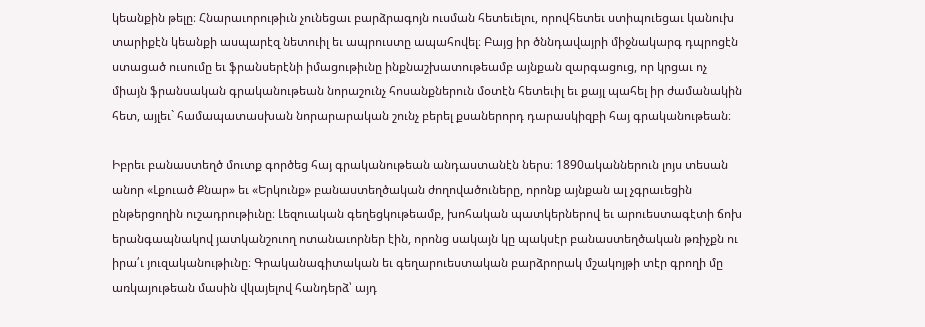կեանքին թելը։ Հնարաւորութիւն չունեցաւ բարձրագոյն ուսման հետեւելու, որովհետեւ ստիպուեցաւ կանուխ տարիքէն կեանքի ասպարէզ նետուիլ եւ ապրուստը ապահովել։ Բայց իր ծննդավայրի միջնակարգ դպրոցէն ստացած ուսումը եւ ֆրանսերէնի իմացութիւնը ինքնաշխատութեամբ այնքան զարգացուց, որ կրցաւ ոչ միայն ֆրանսական գրականութեան նորաշունչ հոսանքներուն մօտէն հետեւիլ եւ քայլ պահել իր ժամանակին հետ, այլեւ` համապատասխան նորարարական շունչ բերել քսաներորդ դարասկիզբի հայ գրականութեան։

Իբրեւ բանաստեղծ մուտք գործեց հայ գրականութեան անդաստանէն ներս։ 1890ականներուն լոյս տեսան անոր «Լքուած Քնար» եւ «Երկունք» բանաստեղծական ժողովածուները, որոնք այնքան ալ չգրաւեցին ընթերցողին ուշադրութիւնը։ Լեզուական գեղեցկութեամբ, խոհական պատկերներով եւ արուեստագէտի ճոխ երանգապնակով յատկանշուող ոտանաւորներ էին, որոնց սակայն կը պակսէր բանաստեղծական թռիչքն ու իրա՛ւ յուզականութիւնը։ Գրականագիտական եւ գեղարուեստական բարձրորակ մշակոյթի տէր գրողի մը առկայութեան մասին վկայելով հանդերձ՝ այդ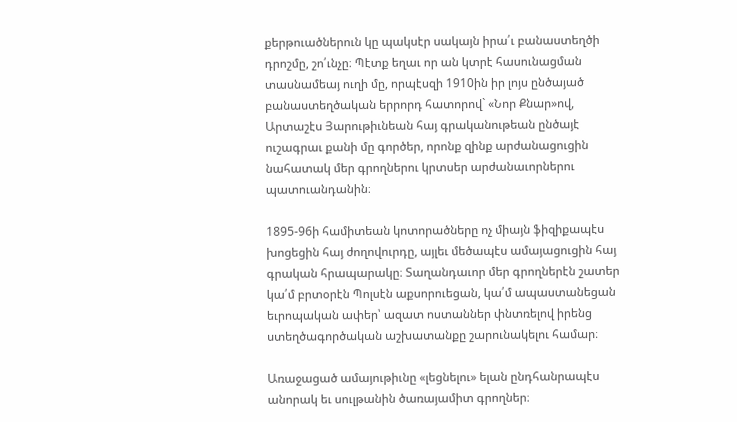քերթուածներուն կը պակսէր սակայն իրա՛ւ բանաստեղծի դրոշմը, շո՛ւնչը։ Պէտք եղաւ որ ան կտրէ հասունացման տասնամեայ ուղի մը, որպէսզի 1910ին իր լոյս ընծայած բանաստեղծական երրորդ հատորով` «Նոր Քնար»ով, Արտաշէս Յարութիւնեան հայ գրականութեան ընծայէ ուշագրաւ քանի մը գործեր, որոնք զինք արժանացուցին նահատակ մեր գրողներու կրտսեր արժանաւորներու պատուանդանին։

1895-96ի համիտեան կոտորածները ոչ միայն ֆիզիքապէս խոցեցին հայ ժողովուրդը, այլեւ մեծապէս ամայացուցին հայ գրական հրապարակը։ Տաղանդաւոր մեր գրողներէն շատեր կա՛մ բրտօրէն Պոլսէն աքսորուեցան, կա՛մ ապաստանեցան եւրոպական ափեր՝ ազատ ոստաններ փնտռելով իրենց ստեղծագործական աշխատանքը շարունակելու համար։

Առաջացած ամայութիւնը «լեցնելու» ելան ընդհանրապէս անորակ եւ սուլթանին ծառայամիտ գրողներ։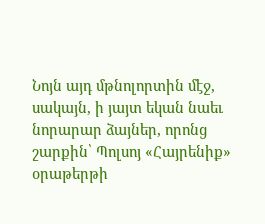Նոյն այդ մթնոլորտին մէջ, սակայն, ի յայտ եկան նաեւ նորարար ձայներ, որոնց շարքին՝ Պոլսոյ «Հայրենիք» օրաթերթի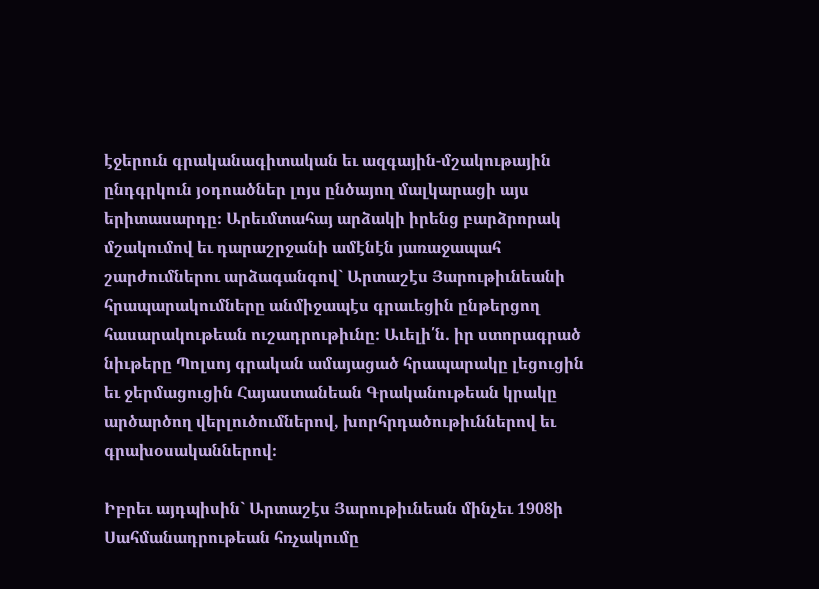էջերուն գրականագիտական եւ ազգային-մշակութային ընդգրկուն յօդոածներ լոյս ընծայող մալկարացի այս երիտասարդը։ Արեւմտահայ արձակի իրենց բարձրորակ մշակումով եւ դարաշրջանի ամէնէն յառաջապահ շարժումներու արձագանգով` Արտաշէս Յարութիւնեանի հրապարակումները անմիջապէս գրաւեցին ընթերցող հասարակութեան ուշադրութիւնը։ Աւելի՛ն. իր ստորագրած նիւթերը Պոլսոյ գրական ամայացած հրապարակը լեցուցին եւ ջերմացուցին Հայաստանեան Գրականութեան կրակը արծարծող վերլուծումներով, խորհրդածութիւններով եւ գրախօսականներով։

Իբրեւ այդպիսին` Արտաշէս Յարութիւնեան մինչեւ 1908ի Սահմանադրութեան հռչակումը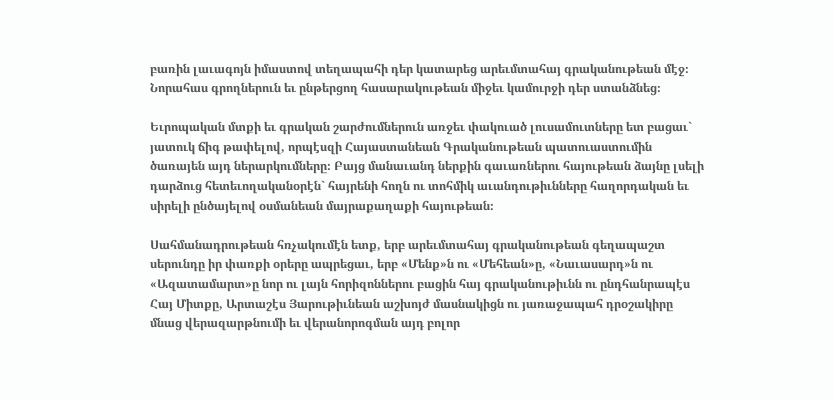բառին լաւագոյն իմաստով տեղապահի դեր կատարեց արեւմտահայ գրականութեան մէջ։ Նորահաս գրողներուն եւ ընթերցող հասարակութեան միջեւ կամուրջի դեր ստանձնեց։

Եւրոպական մտքի եւ գրական շարժումներուն առջեւ փակուած լուսամուտները ետ բացաւ` յատուկ ճիգ թափելով, որպէսզի Հայաստանեան Գրականութեան պատուաստումին ծառայեն այդ ներարկումները։ Բայց մանաւանդ ներքին գաւառներու հայութեան ձայնը լսելի դարձուց հետեւողականօրէն` հայրենի հողն ու տոհմիկ աւանդութիւնները հաղորդական եւ սիրելի ընծայելով օսմանեան մայրաքաղաքի հայութեան։

Սահմանադրութեան հռչակումէն ետք, երբ արեւմտահայ գրականութեան գեղապաշտ սերունդը իր փառքի օրերը ապրեցաւ, երբ «Մենք»ն ու «Մեհեան»ը, «Նաւասարդ»ն ու «Ազատամարտ»ը նոր ու լայն հորիզոններու բացին հայ գրականութիւնն ու ընդհանրապէս Հայ Միտքը, Արտաշէս Յարութիւնեան աշխոյժ մասնակիցն ու յառաջապահ դրօշակիրը մնաց վերազարթնումի եւ վերանորոգման այդ բոլոր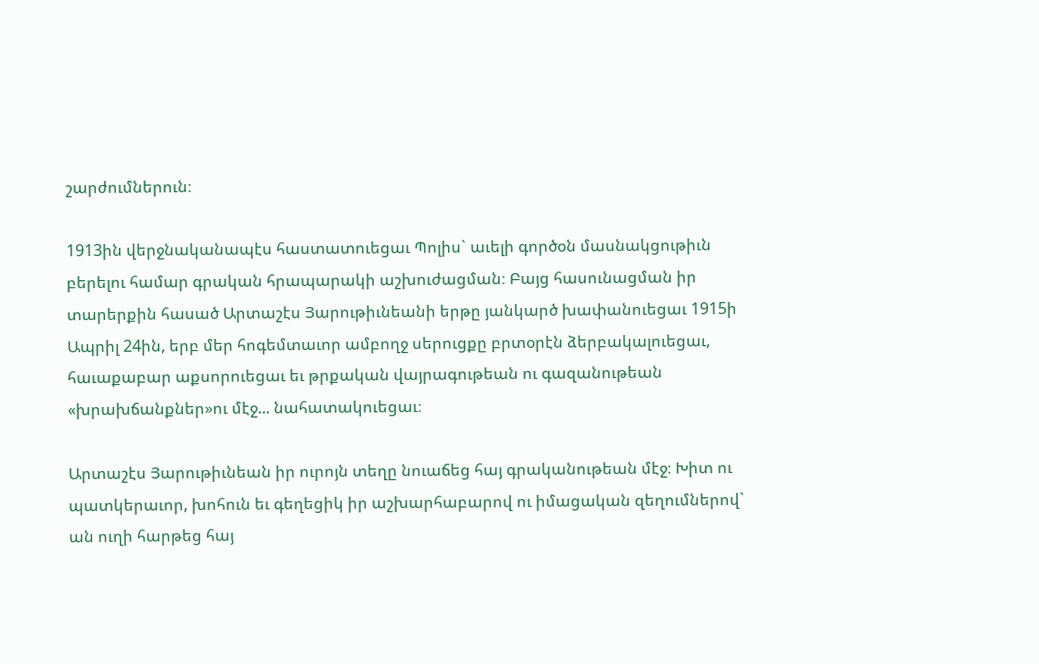շարժումներուն։

1913ին վերջնականապէս հաստատուեցաւ Պոլիս` աւելի գործօն մասնակցութիւն բերելու համար գրական հրապարակի աշխուժացման։ Բայց հասունացման իր տարերքին հասած Արտաշէս Յարութիւնեանի երթը յանկարծ խափանուեցաւ 1915ի Ապրիլ 24ին, երբ մեր հոգեմտաւոր ամբողջ սերուցքը բրտօրէն ձերբակալուեցաւ, հաւաքաբար աքսորուեցաւ եւ թրքական վայրագութեան ու գազանութեան «խրախճանքներ»ու մէջ... նահատակուեցաւ։

Արտաշէս Յարութիւնեան իր ուրոյն տեղը նուաճեց հայ գրականութեան մէջ։ Խիտ ու պատկերաւոր, խոհուն եւ գեղեցիկ իր աշխարհաբարով ու իմացական զեղումներով` ան ուղի հարթեց հայ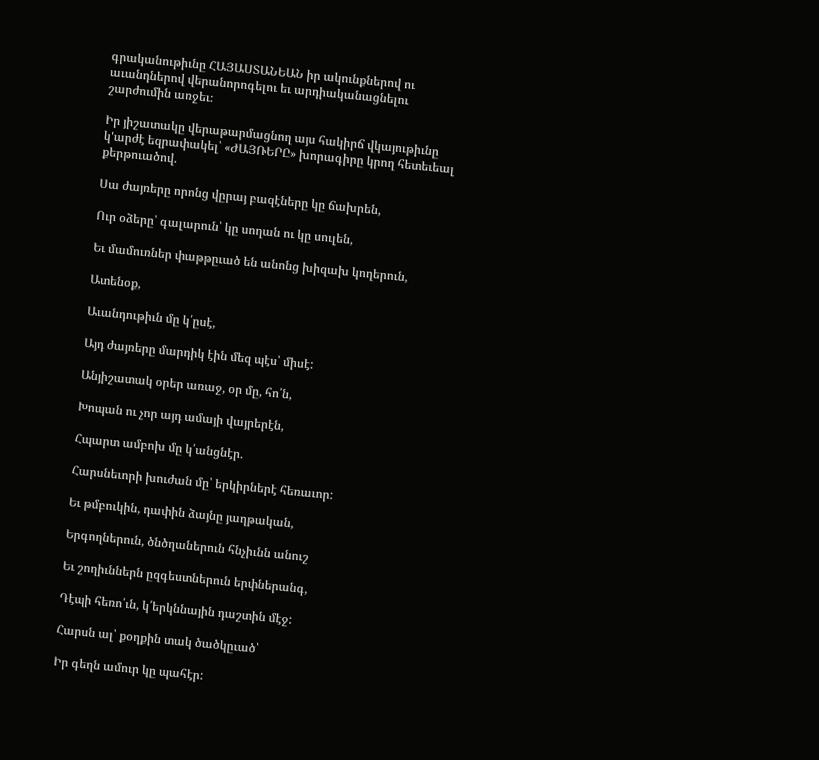գրականութիւնը ՀԱՅԱՍՏԱՆԵԱՆ իր ակունքներով ու աւանդներով վերանորոգելու եւ արդիականացնելու շարժումին առջեւ։

Իր յիշատակը վերաթարմացնող այս հակիրճ վկայութիւնը կ'արժէ եզրափակել՝ «ԺԱՅՌԵՐԸ» խորագիրը կրող հետեւեալ քերթուածով.

Սա ժայռերը որոնց վըրայ բազէները կը ճախրեն,

Ուր օձերը՝ գալարուն՝ կը սողան ու կը սուլեն,

Եւ մամուռներ փաթթըւած են անոնց խիզախ կողերուն,

Ատենօք,

Աւանդութիւն մը կ՛ըսէ,

Այդ ժայռերը մարդիկ էին մեզ պէս՝ միսէ:

Անյիշատակ օրեր առաջ, օր մը, հո՛ն,

Խոպան ու չոր այդ ամայի վայրերէն,

Հպարտ ամբոխ մը կ՛անցնէր.

Հարսնեւորի խուժան մը՝ երկիրներէ հեռաւոր:

Եւ թմբուկին, դափին ձայնը յաղթական,

Երգողներուն, ծնծղաներուն հնչիւնն անուշ

Եւ շողիւններն ըզգեստներուն երփներանգ,

Դէպի հեռո՛ւն, կ՛երկննային դաշտին մէջ:

Հարսն ալ՝ քօղքին տակ ծածկըւած՝

Իր գեղն ամուր կը պահէր: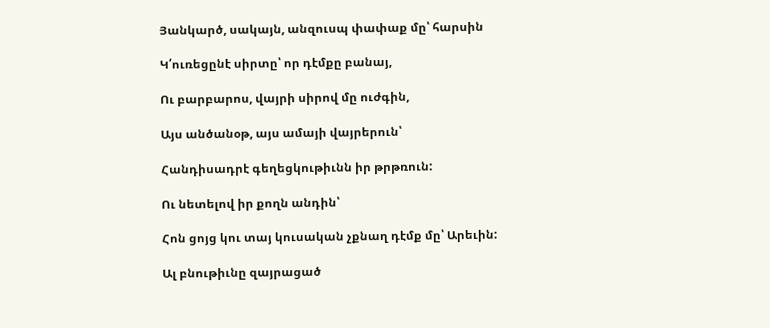Յանկարծ, սակայն, անզուսպ փափաք մը՝ հարսին

Կ՛ուռեցընէ սիրտը՝ որ դէմքը բանայ,

Ու բարբարոս, վայրի սիրով մը ուժգին,

Այս անծանօթ, այս ամայի վայրերուն՝

Հանդիսադրէ գեղեցկութիւնն իր թրթռուն:

Ու նետելով իր քողն անդին՝

Հոն ցոյց կու տայ կուսական չքնաղ դէմք մը՝ Արեւին:

Ալ բնութիւնը զայրացած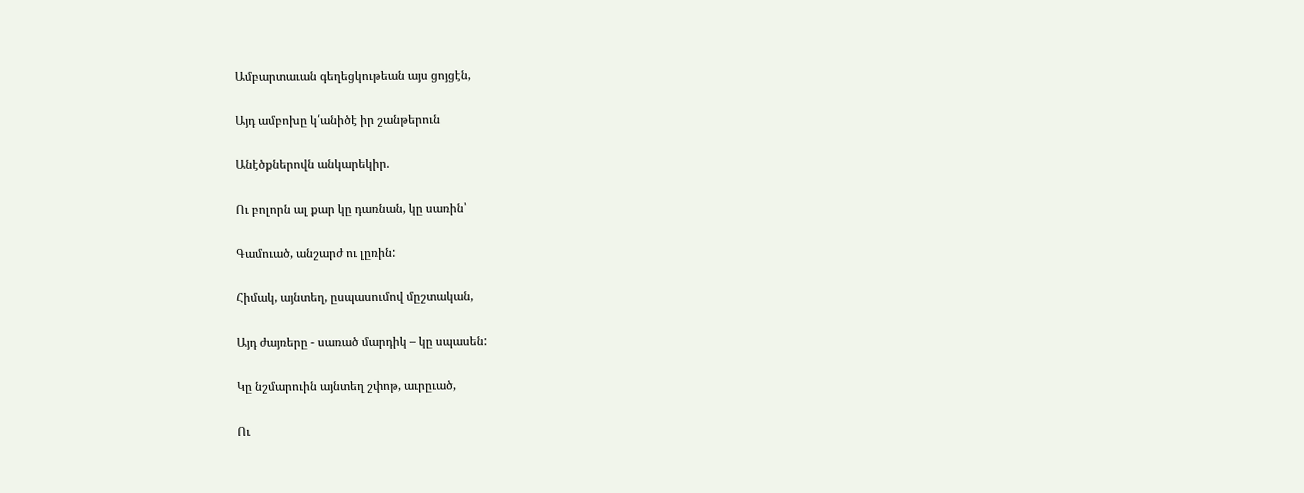Ամբարտաւան գեղեցկութեան այս ցոյցէն,

Այդ ամբոխը կ՛անիծէ իր շանթերուն

Անէծքներովն անկարեկիր.

Ու բոլորն ալ քար կը դառնան, կը սառին՝

Գամուած, անշարժ ու լըռին:

Հիմակ, այնտեղ, ըսպասումով մըշտական,

Այդ ժայռերը - սառած մարդիկ – կը սպասեն:

Կը նշմարուին այնտեղ շփոթ, աւրըւած,

Ու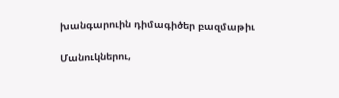խանգարուին դիմագիծեր բազմաթիւ

Մանուկներու,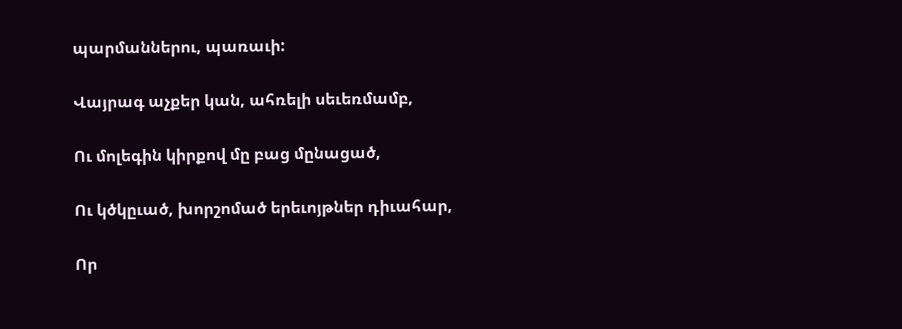պարմաններու, պառաւի:

Վայրագ աչքեր կան, ահռելի սեւեռմամբ,

Ու մոլեգին կիրքով մը բաց մընացած,

Ու կծկըւած, խորշոմած երեւոյթներ դիւահար,

Որ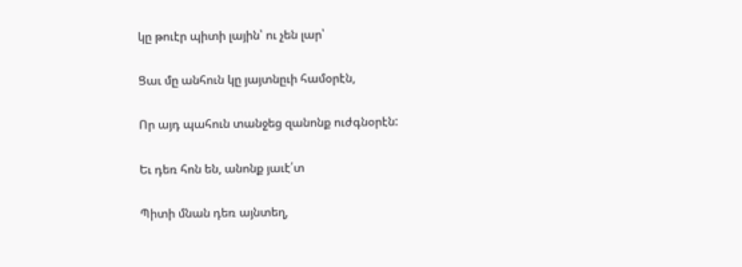կը թուէր պիտի լային՝ ու չեն լար՝

Ցաւ մը անհուն կը յայտնըւի համօրէն,

Որ այդ պահուն տանջեց զանոնք ուժգնօրէն:

Եւ դեռ հոն են, անոնք յաւէ՛տ

Պիտի մնան դեռ այնտեղ,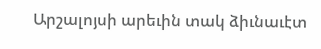Արշալոյսի արեւին տակ ձիւնաւէտ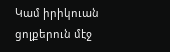Կամ իրիկուան ցոլքերուն մէջ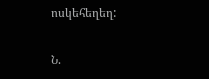ոսկեհեղեղ:

Ն.